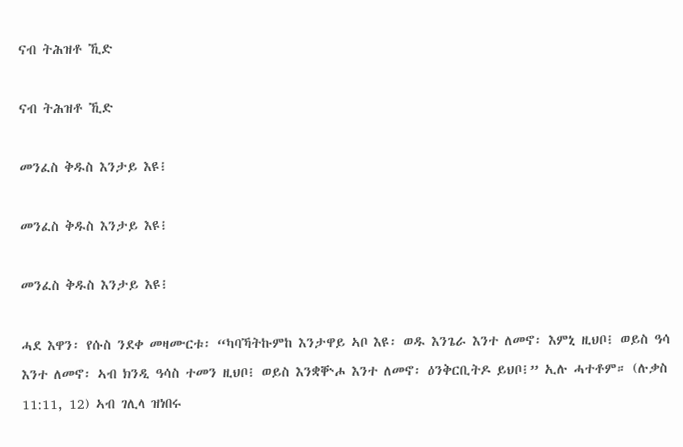ናብ ትሕዝቶ ኺድ

ናብ ትሕዝቶ ኺድ

መንፈስ ቅዱስ እንታይ እዩ፧

መንፈስ ቅዱስ እንታይ እዩ፧

መንፈስ ቅዱስ እንታይ እዩ፧

ሓደ እዋን፡ የሱስ ንደቀ መዛሙርቱ፡ “ካባኻትኩምከ እንታዋይ ኣቦ እዩ፡ ወዱ እንጌራ እንተ ለመኖ፡ እምኒ ዚህቦ፧ ወይስ ዓሳ እንተ ለመኖ፡ ኣብ ክንዲ ዓሳስ ተመን ዚህቦ፧ ወይስ እንቋቝሖ እንተ ለመኖ፡ ዕንቅርቢትዶ ይህቦ፧” ኢሉ ሓተቶም። (ሉቃስ 11:11, 12) ኣብ ገሊላ ዝነበሩ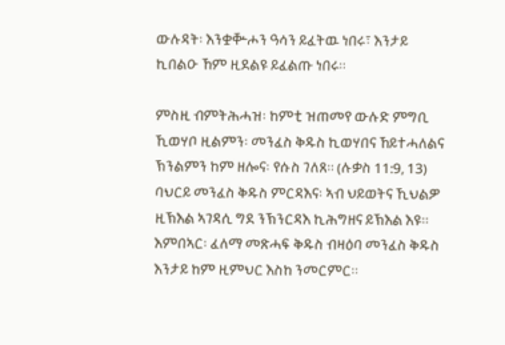ውሉዳት፡ እንቋቝሖን ዓሳን ይፈትዉ ነበሩ፣ እንታይ ኪበልዑ ኸም ዚደልዩ ይፈልጡ ነበሩ።

ምስዚ ብምትሕሓዝ፡ ከምቲ ዝጠመየ ውሉድ ምግቢ ኺወሃቦ ዚልምን፡ መንፈስ ቅዱስ ኪወሃበና ኸይተሓለልና ኽንልምን ከም ዘሎና፡ የሱስ ገለጸ። (ሉቃስ 11:9, 13) ባህርይ መንፈስ ቅዱስ ምርዳእና፡ ኣብ ህይወትና ኺህልዎ ዚኽእል ኣገዳሲ ግደ ንኽንርዳእ ኪሕግዘና ይኽእል እዩ። እምበኣር፡ ፈለማ መጽሓፍ ቅዱስ ብዛዕባ መንፈስ ቅዱስ እንታይ ከም ዚምህር እስከ ንመርምር።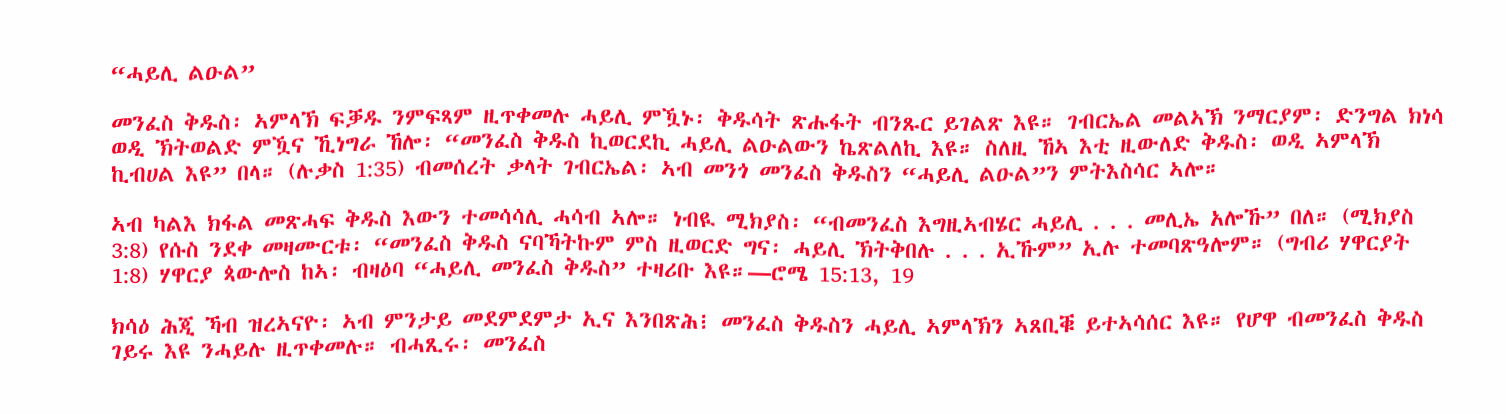“ሓይሊ ልዑል”

መንፈስ ቅዱስ፡ ኣምላኽ ፍቓዱ ንምፍጻም ዚጥቀመሉ ሓይሊ ምዃኑ፡ ቅዱሳት ጽሑፋት ብንጹር ይገልጽ እዩ። ገብርኤል መልኣኽ ንማርያም፡ ድንግል ክነሳ ወዲ ኽትወልድ ምዃና ኺነግራ ኸሎ፡ “መንፈስ ቅዱስ ኪወርደኪ ሓይሊ ልዑልውን ኬጽልለኪ እዩ። ስለዚ ኸኣ እቲ ዚውለድ ቅዱስ፡ ወዲ ኣምላኽ ኪብሀል እዩ” በላ። (ሉቃስ 1:35) ብመሰረት ቃላት ገብርኤል፡ ኣብ መንጎ መንፈስ ቅዱስን “ሓይሊ ልዑል”ን ምትእስሳር ኣሎ።

ኣብ ካልእ ክፋል መጽሓፍ ቅዱስ እውን ተመሳሳሊ ሓሳብ ኣሎ። ነብዪ ሚክያስ፡ “ብመንፈስ እግዚኣብሄር ሓይሊ . . . መሊኤ አሎኹ” በለ። (ሚክያስ 3:8) የሱስ ንደቀ መዛሙርቱ፡ “መንፈስ ቅዱስ ናባኻትኩም ምስ ዚወርድ ግና፡ ሓይሊ ኽትቅበሉ . . . ኢኹም” ኢሉ ተመባጽዓሎም። (ግብሪ ሃዋርያት 1:8) ሃዋርያ ጳውሎስ ከኣ፡ ብዛዕባ “ሓይሊ መንፈስ ቅዱስ” ተዛሪቡ እዩ።—ሮሜ 15:13, 19

ክሳዕ ሕጂ ኻብ ዝረኣናዮ፡ ኣብ ምንታይ መደምደምታ ኢና እንበጽሕ፧ መንፈስ ቅዱስን ሓይሊ ኣምላኽን ኣጸቢቑ ይተኣሳሰር እዩ። የሆዋ ብመንፈስ ቅዱስ ገይሩ እዩ ንሓይሉ ዚጥቀመሉ። ብሓጺሩ፡ መንፈስ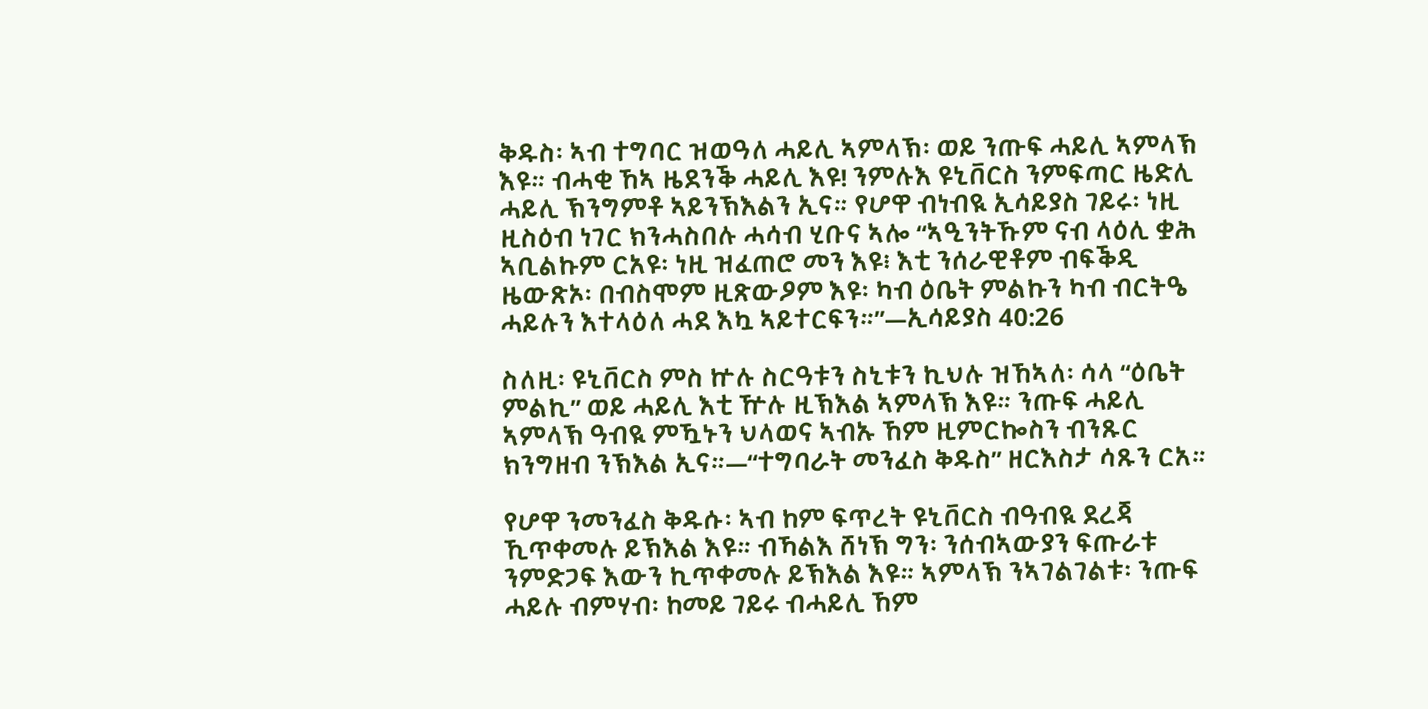ቅዱስ፡ ኣብ ተግባር ዝወዓለ ሓይሊ ኣምላኽ፡ ወይ ንጡፍ ሓይሊ ኣምላኽ እዩ። ብሓቂ ኸኣ ዜደንቕ ሓይሊ እዩ! ንምሉእ ዩኒቨርስ ንምፍጣር ዜድሊ ሓይሊ ኽንግምቶ ኣይንኽእልን ኢና። የሆዋ ብነብዪ ኢሳይያስ ገይሩ፡ ነዚ ዚስዕብ ነገር ክንሓስበሉ ሓሳብ ሂቡና ኣሎ “ኣዒንትኹም ናብ ላዕሊ ቋሕ ኣቢልኩም ርአዩ፡ ነዚ ዝፈጠሮ መን እዩ፧ እቲ ንሰራዊቶም ብፍቕዲ ዜውጽኦ፡ በብስሞም ዚጽውዖም እዩ፡ ካብ ዕቤት ምልኩን ካብ ብርትዔ ሓይሉን እተላዕለ ሓደ እኳ ኣይተርፍን።”—ኢሳይያስ 40:26

ስለዚ፡ ዩኒቨርስ ምስ ኵሉ ስርዓቱን ስኒቱን ኪህሉ ዝኸኣለ፡ ሳላ “ዕቤት ምልኪ” ወይ ሓይሊ እቲ ዅሉ ዚኽእል ኣምላኽ እዩ። ንጡፍ ሓይሊ ኣምላኽ ዓብዪ ምዃኑን ህላወና ኣብኡ ኸም ዚምርኰስን ብንጹር ክንግዘብ ንኽእል ኢና።—“ተግባራት መንፈስ ቅዱስ” ዘርእስታ ሳጹን ርአ።

የሆዋ ንመንፈስ ቅዱሱ፡ ኣብ ከም ፍጥረት ዩኒቨርስ ብዓብዪ ደረጃ ኺጥቀመሉ ይኽእል እዩ። ብኻልእ ሸነኽ ግን፡ ንሰብኣውያን ፍጡራቱ ንምድጋፍ እውን ኪጥቀመሉ ይኽእል እዩ። ኣምላኽ ንኣገልገልቱ፡ ንጡፍ ሓይሉ ብምሃብ፡ ከመይ ገይሩ ብሓይሊ ኸም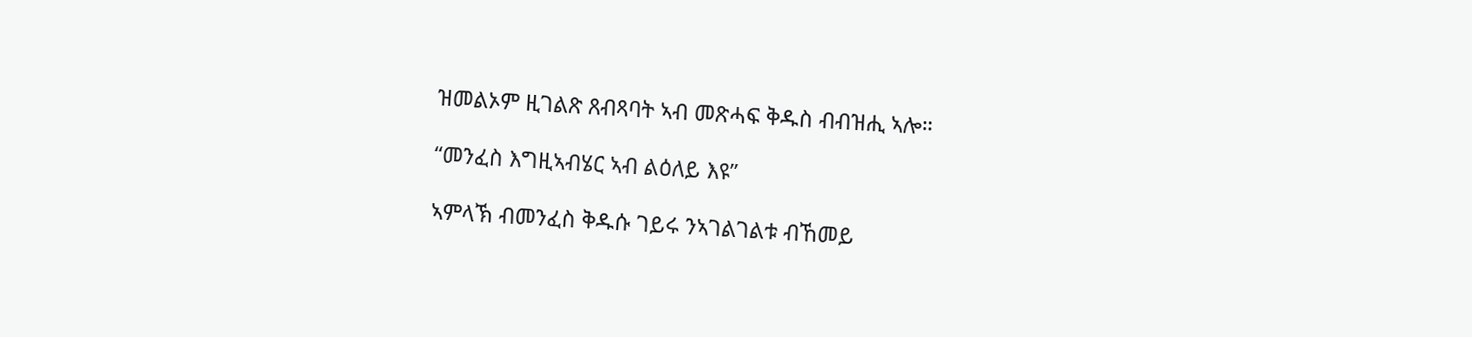ዝመልኦም ዚገልጽ ጸብጻባት ኣብ መጽሓፍ ቅዱስ ብብዝሒ ኣሎ።

“መንፈስ እግዚኣብሄር ኣብ ልዕለይ እዩ”

ኣምላኽ ብመንፈስ ቅዱሱ ገይሩ ንኣገልገልቱ ብኸመይ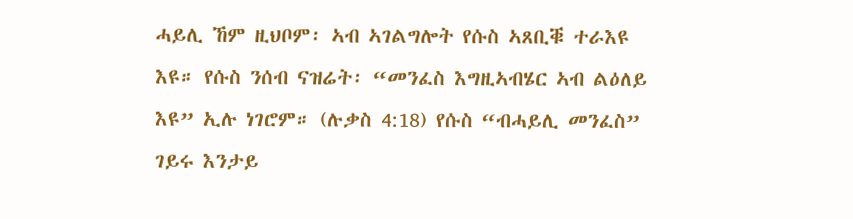ሓይሊ ኸም ዚህቦም፡ ኣብ ኣገልግሎት የሱስ ኣጸቢቑ ተራእዩ እዩ። የሱስ ንሰብ ናዝሬት፡ “መንፈስ እግዚኣብሄር ኣብ ልዕለይ እዩ” ኢሉ ነገሮም። (ሉቃስ 4:18) የሱስ “ብሓይሊ መንፈስ” ገይሩ እንታይ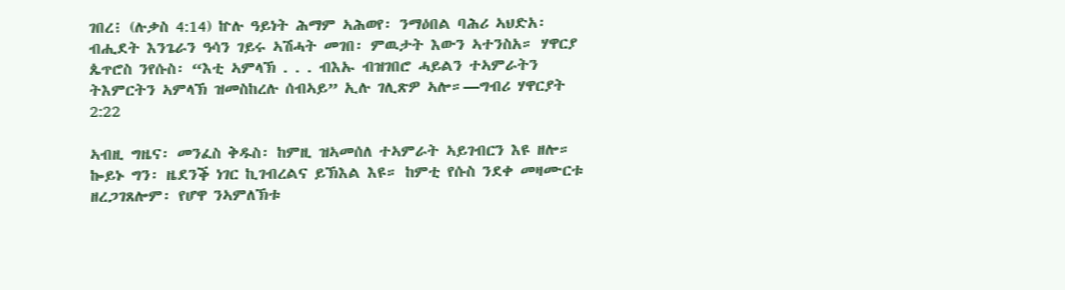ገበረ፧ (ሉቃስ 4:14) ኵሉ ዓይነት ሕማም ኣሕወየ፡ ንማዕበል ባሕሪ ኣህድአ፡ ብሒደት እንጌራን ዓሳን ገይሩ ኣሽሓት መገበ፡ ምዉታት እውን ኣተንስአ። ሃዋርያ ጴጥሮስ ንየሱስ፡ “እቲ ኣምላኽ . . . ብእኡ ብዝገበሮ ሓይልን ተኣምራትን ትእምርትን ኣምላኽ ዝመስከረሉ ሰብኣይ” ኢሉ ገሊጽዎ ኣሎ።—ግብሪ ሃዋርያት 2:22

ኣብዚ ግዜና፡ መንፈስ ቅዱስ፡ ከምዚ ዝኣመሰለ ተኣምራት ኣይገብርን እዩ ዘሎ። ኰይኑ ግን፡ ዜደንቕ ነገር ኪገብረልና ይኽእል እዩ። ከምቲ የሱስ ንደቀ መዛሙርቱ ዘረጋገጸሎም፡ የሆዋ ንኣምለኽቱ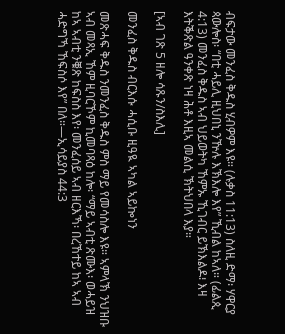ብፍታው መንፈስ ቅዱስ ሂብዎም እዩ። (ሉቃስ 11:13) ስለዚ ድማ፡ ሃዋርያ ጳውሎስ፡ “በቲ ሓይሊ ዚህበኒ ንዅሉ እኽእሎ እየ” ኺብል ከኣለ። (ፊልጲ 4:13) መንፈስ ቅዱስ ኣብ ህይወትካ ኸምኡ ኺገብር ይኽእልዶ፧ እዛ እትቕጽል ዓንቀጽ ነዛ ሕቶ እዚኣ መልሲ ኽትህበላ እያ።

[ኣብ ገጽ 5 ዘሎ ሳጹን/ስእሊ]

መንፈስ ቅዱስ ብርእሱ ሓሲቡ ዚዓዪ ኣካል ኣይኰነን

መጽሓፍ ቅዱስ ንመንፈስ ቅዱስ ምስ ማይ የመሳስሎ እዩ። ኣምላኽ ንህዝቡ ኣብ መጻኢ ኸም ዚባርኾም ኪመባጻዕ ከሎ፡ “ማይ ኣብቲ ጽሙእ፡ ወሓይዝ ከኣ ኣብቲ ንቑጽ ከፍስስ እየ፡ መንፈሰይ ኣብ ዘርእኻ፡ በረኸተይ ከኣ ኣብ ሓድግኻ ኸፍስሶ እየ” በለ።—ኢሳይያስ 44:3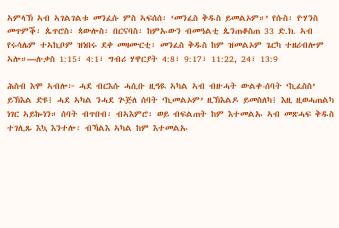ኣምላኽ ኣብ ኣገልገልቱ መንፈሱ ምስ ኣፍሰሰ፡ ‘መንፈስ ቅዱስ ይመልኦም።’ የሱስ፡ ዮሃንስ መጥምቕ፡ ጴጥሮስ፡ ጳውሎስ፡ በርናባስ፡ ከምኡውን ብመዓልቲ ጴንጠቆስጠ 33 ድ.ክ. ኣብ የሩሳሌም ተኣኪቦም ዝነበሩ ደቀ መዛሙርቲ፡ መንፈስ ቅዱስ ከም ዝመልኦም ጌርካ ተዘሪብሎም ኣሎ።—ሉቃስ 1:15፣ 4:1፣ ግብሪ ሃዋርያት 4:8፣ 9:17፣ 11:22, 24፣ 13:9

ሕስብ እሞ ኣብሎ፦ ሓደ ብርእሱ ሓሲቡ ዚዓዪ ኣካል ኣብ ብዙሓት ውልቀ-ሰባት ‘ኪፈስስ’ ይኽእል ድዩ፧ ሓደ ኣካል ንሓደ ጕጅለ ሰባት ‘ኪመልኦም’ ዚኽእልዶ ይመስለካ፧ እዚ ዚወሓጠልካ ነገር ኣይኰነን። ሰባት ብጥበብ፡ ብኣእምሮ፡ ወይ ብፍልጠት ከም እተመልኡ ኣብ መጽሓፍ ቅዱስ ተገሊጹ እኳ እንተሎ፡ ብኻልእ ኣካል ከም እተመልኡ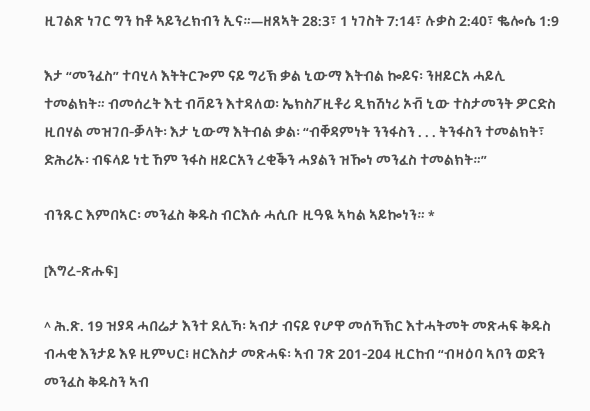ዚገልጽ ነገር ግን ከቶ ኣይንረክብን ኢና።—ዘጸኣት 28:3፣ 1 ነገስት 7:14፣ ሉቃስ 2:40፣ ቈሎሴ 1:9

እታ “መንፈስ” ተባሂላ እትትርጐም ናይ ግሪኽ ቃል ኒውማ እትብል ኰይና፡ ንዘይርአ ሓይሊ ተመልክት። ብመሰረት እቲ ብቫይን እተዳለወ፡ ኤክስፖዚቶሪ ዲክሽነሪ ኦቭ ኒው ተስታመንት ዎርድስ ዚበሃል መዝገበ-ቓላት፡ እታ ኒውማ እትብል ቃል፡ “ብቐዳምነት ንንፋስን . . . ትንፋስን ተመልክት፣ ድሕሪኡ፡ ብፍላይ ነቲ ኸም ንፋስ ዘይርአን ረቂቕን ሓያልን ዝዀነ መንፈስ ተመልክት።”

ብንጹር እምበኣር፡ መንፈስ ቅዱስ ብርእሱ ሓሲቡ ዚዓዪ ኣካል ኣይኰነን። *

[እግረ-ጽሑፍ]

^ ሕ.ጽ. 19 ዝያዳ ሓበሬታ እንተ ደሊኻ፡ ኣብታ ብናይ የሆዋ መሰኻኽር እተሓትመት መጽሓፍ ቅዱስ ብሓቂ እንታይ እዩ ዚምህር፧ ዘርእስታ መጽሓፍ፡ ኣብ ገጽ 201-204 ዚርከብ “ብዛዕባ ኣቦን ወድን መንፈስ ቅዱስን ኣብ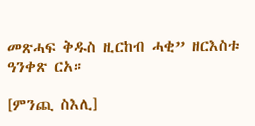መጽሓፍ ቅዱስ ዚርከብ ሓቂ” ዘርእስቱ ዓንቀጽ ርአ።

[ምንጪ ስእሊ]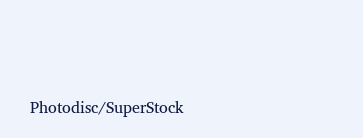Photodisc/SuperStock